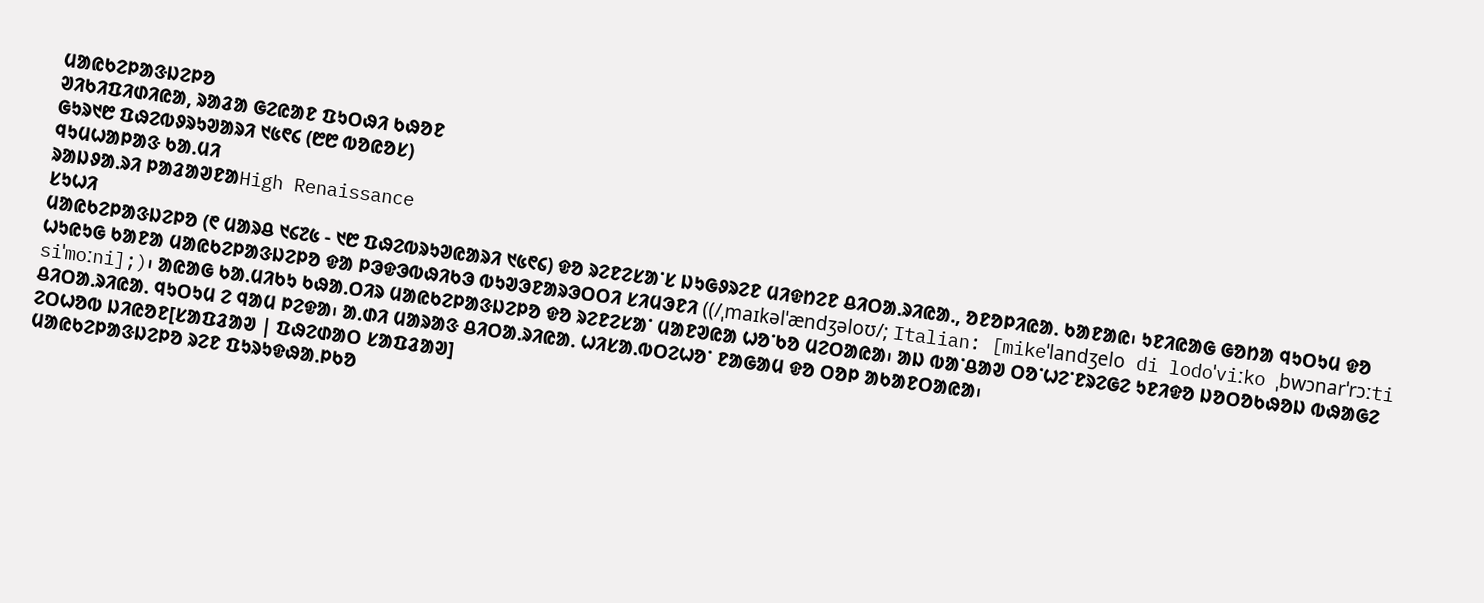ᱢᱟᱭᱠᱮᱞᱟᱝᱡᱮᱞᱚ
ᱣᱤᱠᱤᱯᱤᱰᱤᱭᱟ, ᱨᱟᱲᱟ ᱜᱮᱭᱟᱱ ᱯᱩᱛᱷᱤ ᱠᱷᱚᱱ
ᱜᱩᱨ᱑᱘ ᱯᱷᱮᱵᱽᱨᱩᱣᱟᱨᱤ ᱑᱕᱖᱔ (᱘᱘ ᱵᱚᱭᱚᱥ)
ᱧᱩᱢᱦᱟᱞᱟᱝ ᱠᱟᱹᱢᱤ
ᱨᱟᱡᱽᱟᱹᱨᱤ ᱞᱟᱲᱟᱣᱱᱟHigh Renaissance
ᱥᱩᱦᱤ
ᱢᱟᱭᱠᱮᱞᱟᱝᱡᱮᱞᱚ (᱖ ᱢᱟᱨᱪ ᱑᱔᱗᱕ - ᱑᱘ ᱯᱷᱮᱵᱨᱩᱣᱭᱟᱨᱤ ᱑᱕᱖᱔) ᱫᱚ ᱨᱮᱱᱮᱥᱟᱸᱥ ᱡᱩᱜᱽᱨᱮᱱ ᱢᱤᱫᱴᱮᱱ ᱪᱤᱛᱟᱹᱨᱤᱭᱟᱹ, ᱚᱱᱚᱞᱤᱭᱟᱹ ᱠᱟᱱᱟᱭ᱾ ᱩᱱᱤᱭᱟᱜ ᱜᱚᱴᱟ ᱧᱩᱛᱩᱢ ᱫᱚ ᱦᱩᱭᱩᱜ ᱠᱟᱱᱟ ᱢᱟᱭᱠᱮᱞᱟᱝᱡᱮᱞᱚ ᱫᱟ ᱞᱳᱫᱳᱵᱷᱤᱠᱳ ᱵᱩᱣᱳᱱᱟᱨᱳᱛᱛᱤ ᱥᱤᱢᱳᱱᱤ ((/ˌmaɪkəlˈændʒəloʊ/; Italian: [mikeˈlandʒelo di lodoˈviːko ˌbwɔnarˈrɔːti siˈmoːni];)᱾ ᱟᱭᱟᱜ ᱠᱟᱹᱢᱤᱠᱩ ᱠᱷᱟᱹᱛᱤᱨ ᱢᱟᱭᱠᱮᱞᱟᱝᱡᱮᱞᱚ ᱫᱚ ᱨᱮᱱᱮᱥᱟᱸ ᱢᱟᱱᱣᱭᱟ ᱦᱚᱸᱠᱚ ᱢᱮᱛᱟᱭᱟ᱾ ᱟᱡ ᱵᱟᱸᱪᱟᱣ ᱛᱚᱸᱦᱮᱸᱱᱨᱮᱜᱮ ᱩᱱᱤᱫᱚ ᱡᱚᱛᱚᱠᱷᱚᱡ ᱵᱷᱟᱜᱮ ᱪᱤᱛᱟᱹᱨᱤᱭᱟᱹ ᱧᱩᱛᱩᱢ ᱮ ᱧᱟᱢ ᱞᱮᱫᱟ᱾ ᱟᱹᱰᱤ ᱢᱟᱨᱟᱝ ᱪᱤᱛᱟᱹᱨᱤᱭᱟᱹ ᱦᱤᱥᱟᱹᱵᱛᱮᱦᱚᱸ ᱱᱟᱜᱟᱢ ᱫᱚ ᱛᱚᱞ ᱟᱠᱟᱱᱛᱟᱭᱟ᱾
ᱮᱛᱦᱚᱵ ᱡᱤᱭᱚᱱ[ᱥᱟᱯᱲᱟᱣ | ᱯᱷᱮᱰᱟᱛ ᱥᱟᱯᱲᱟᱣ]
ᱢᱟᱭᱠᱮᱞᱟᱝᱡᱮᱞᱚ ᱨᱮᱱ ᱯᱩᱨᱩᱫᱷᱟᱹᱞᱠᱚ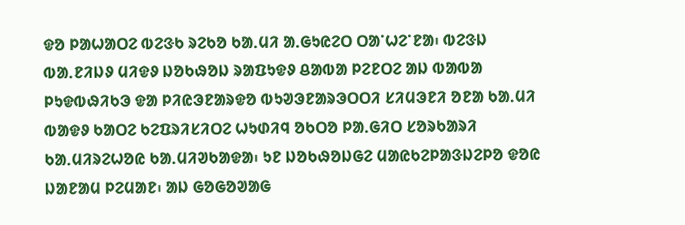ᱫᱚ ᱞᱟᱦᱟᱛᱮ ᱵᱮᱝᱠ ᱨᱮᱠᱚ ᱠᱟᱹᱢᱤ ᱟᱹᱜᱩᱭᱮᱛ ᱛᱟᱸᱦᱮᱸᱱᱟ᱾ ᱵᱮᱝᱡ ᱵᱟᱹᱱᱤᱡᱽ ᱢᱤᱫᱽ ᱡᱚᱠᱷᱚᱡ ᱨᱟᱯᱩᱫᱽ ᱪᱟᱵᱟ ᱞᱮᱱᱛᱮ ᱟᱡ ᱵᱟᱵᱟ ᱞᱩᱫᱵᱷᱤᱠᱳ ᱫᱟ ᱞᱤᱭᱳᱱᱟᱨᱫᱚ ᱵᱩᱣᱳᱱᱟᱨᱳᱛᱛᱤ ᱥᱤᱢᱳᱱᱤ ᱚᱱᱟ ᱠᱟᱹᱢᱤ ᱵᱟᱫᱽ ᱠᱟᱛᱮ ᱠᱮᱯᱨᱤᱥᱤᱛᱮ ᱦᱩᱰᱤᱧ ᱚᱠᱛᱚ ᱞᱟᱹᱜᱤᱛ ᱥᱚᱨᱠᱟᱨᱤ ᱠᱟᱹᱢᱤᱨᱮᱦᱚᱭ ᱠᱟᱹᱢᱤᱣᱠᱟᱫᱟ᱾ ᱩᱱ ᱡᱚᱠᱷᱚᱡᱜᱮ ᱢᱟᱭᱠᱮᱞᱟᱝᱡᱮᱞᱚ ᱫᱚᱭ ᱡᱟᱱᱟᱢ ᱞᱮᱢᱟᱱ᱾ ᱟᱡ ᱜᱚᱜᱚᱣᱟᱜ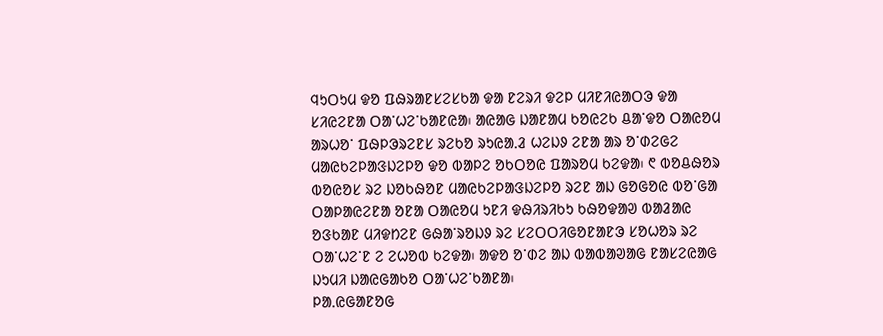ᱧᱩᱛᱩᱢ ᱫᱚ ᱯᱷᱨᱟᱱᱥᱮᱥᱠᱟ ᱫᱟ ᱱᱮᱨᱤ ᱫᱮᱞ ᱢᱤᱱᱤᱭᱟᱛᱳ ᱫᱟ ᱥᱤᱭᱮᱱᱟ ᱛᱟᱸᱦᱮᱸᱠᱟᱱᱭᱟ᱾ ᱟᱭᱟᱜ ᱡᱟᱱᱟᱢ ᱠᱚᱭᱮᱠ ᱪᱟᱸᱫᱚ ᱛᱟᱭᱚᱢ ᱟᱨᱦᱚᱸ ᱯᱷᱞᱳᱨᱮᱱᱥ ᱨᱮᱠᱚ ᱨᱩᱭᱟᱹᱲ ᱦᱮᱡᱽ ᱮᱱᱟ ᱟᱨ ᱚᱸᱰᱮᱜᱮ ᱢᱟᱭᱠᱮᱞᱟᱝᱡᱮᱞᱚ ᱫᱚ ᱵᱟᱞᱮ ᱚᱠᱛᱚᱭ ᱯᱟᱨᱚᱢ ᱠᱮᱫᱟ᱾ ᱖ ᱵᱚᱪᱷᱚᱨ ᱵᱚᱭᱚᱥ ᱨᱮ ᱡᱚᱠᱷᱚᱱ ᱢᱟᱭᱠᱮᱞᱟᱝᱡᱮᱞᱚ ᱨᱮᱱ ᱟᱡ ᱜᱚᱜᱚᱭ ᱵᱚᱸᱜᱟ ᱛᱟᱞᱟᱭᱮᱱᱟ ᱚᱱᱟ ᱛᱟᱭᱚᱢ ᱩᱱᱤ ᱫᱷᱤᱨᱤᱠᱩ ᱠᱷᱚᱫᱟᱣ ᱵᱟᱲᱟᱭ ᱚᱝᱠᱟᱱ ᱢᱤᱫᱴᱮᱱ ᱜᱷᱟᱸᱨᱚᱡᱽ ᱨᱮ ᱥᱮᱛᱛᱤᱜᱚᱱᱟᱱᱳ ᱥᱚᱦᱚᱨ ᱨᱮ ᱛᱟᱸᱦᱮᱸᱱ ᱮ ᱮᱦᱚᱵ ᱠᱮᱫᱟ᱾ ᱟᱫᱚ ᱚᱸᱰᱮ ᱟᱡ ᱵᱟᱵᱟᱣᱟᱜ ᱱᱟᱥᱮᱭᱟᱜ ᱡᱩᱢᱤ ᱡᱟᱭᱜᱟᱠᱚ ᱛᱟᱸᱦᱮᱸᱠᱟᱱᱟ᱾
ᱞᱟᱹᱭᱜᱟᱱᱚᱜ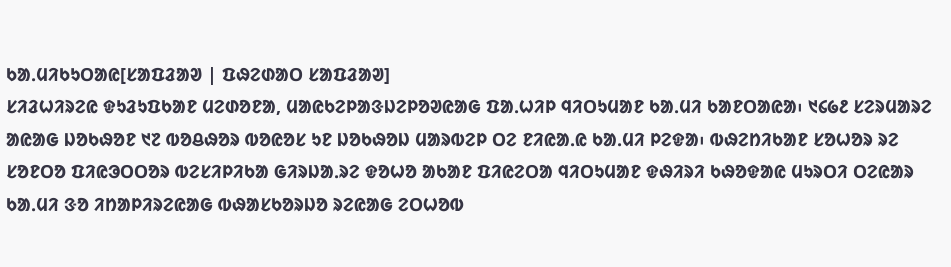ᱠᱟᱹᱢᱤᱠᱩᱛᱟᱭ[ᱥᱟᱯᱲᱟᱣ | ᱯᱷᱮᱰᱟᱛ ᱥᱟᱯᱲᱟᱣ]
ᱥᱤᱲᱦᱤᱨᱮᱭ ᱫᱩᱲᱩᱯᱠᱟᱱ ᱢᱮᱰᱚᱱᱟ, ᱢᱟᱭᱠᱮᱞᱟᱝᱡᱮᱞᱚᱣᱭᱟᱜ ᱯᱟᱹᱦᱤᱞ ᱧᱤᱛᱩᱢᱟᱱ ᱠᱟᱹᱢᱤ ᱠᱟᱱᱛᱟᱭᱟ᱾ ᱑᱔᱙᱒ ᱥᱮᱨᱢᱟᱨᱮ ᱟᱭᱟᱜ ᱡᱚᱠᱷᱚᱱ ᱑᱗ ᱵᱚᱪᱷᱚᱨ ᱵᱚᱭᱚᱥ ᱩᱱ ᱡᱚᱠᱷᱚᱡ ᱢᱟᱨᱵᱮᱞ ᱛᱮ ᱱᱤᱭᱟᱹᱭ ᱠᱟᱹᱢᱤ ᱞᱮᱫᱟ᱾ ᱵᱷᱮᱴᱤᱠᱟᱱ ᱥᱚᱦᱚᱨ ᱨᱮ ᱥᱚᱱᱛᱚ ᱯᱤᱭᱳᱛᱛᱚᱨ ᱵᱮᱥᱤᱞᱤᱠᱟ ᱜᱤᱨᱡᱟᱹᱨᱮ ᱫᱚᱦᱚ ᱟᱠᱟᱱ ᱯᱤᱭᱮᱛᱟ ᱧᱤᱛᱩᱢᱟᱱ ᱫᱷᱤᱨᱤ ᱠᱷᱚᱫᱟᱭ ᱢᱩᱨᱛᱤ ᱛᱮᱭᱟᱨ ᱠᱟᱹᱢᱤ ᱝᱚ ᱤᱴᱟᱞᱤᱨᱮᱭᱟᱜ ᱵᱷᱟᱥᱠᱚᱨᱡᱚ ᱨᱮᱭᱟᱜ ᱮᱛᱦᱚᱵ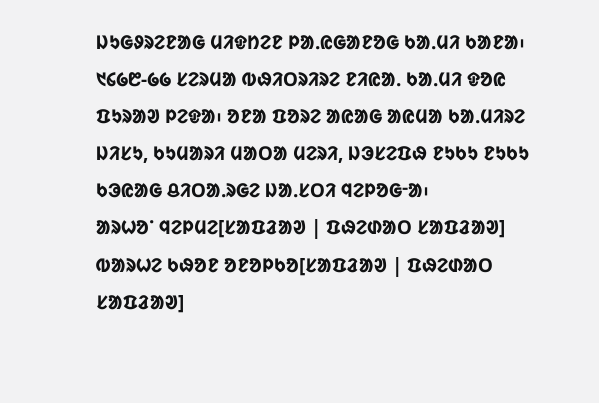ᱡᱩᱜᱽᱨᱮᱱᱟᱜ ᱢᱤᱫᱴᱮᱱ ᱞᱟᱹᱭᱜᱟᱱᱚᱜ ᱠᱟᱹᱢᱤ ᱠᱟᱱᱟ᱾ ᱑᱔᱙᱘-᱙᱙ ᱥᱮᱨᱢᱟ ᱵᱷᱤᱛᱨᱤᱨᱮ ᱱᱤᱭᱟᱹ ᱠᱟᱹᱢᱤ ᱫᱚᱭ ᱯᱩᱨᱟᱣ ᱞᱮᱫᱟ᱾ ᱚᱱᱟ ᱯᱚᱨᱮ ᱟᱭᱟᱜ ᱟᱭᱢᱟ ᱠᱟᱹᱢᱤᱨᱮ ᱡᱤᱥᱩ, ᱠᱩᱢᱟᱨᱤ ᱢᱟᱛᱟ ᱢᱮᱨᱤ, ᱡᱳᱥᱮᱯᱷ ᱱᱩᱠᱩ ᱱᱩᱠᱩ ᱠᱳᱭᱟᱜ ᱪᱤᱛᱟᱹᱨᱜᱮ ᱡᱟᱹᱥᱛᱤ ᱧᱮᱞᱚᱜᱼᱟ᱾
ᱟᱨᱦᱚᱸ ᱧᱮᱞᱢᱮ[ᱥᱟᱯᱲᱟᱣ | ᱯᱷᱮᱰᱟᱛ ᱥᱟᱯᱲᱟᱣ]
ᱵᱟᱨᱦᱮ ᱠᱷᱚᱱ ᱚᱱᱚᱞᱠᱚ[ᱥᱟᱯᱲᱟᱣ | ᱯᱷᱮᱰᱟᱛ ᱥᱟᱯᱲᱟᱣ]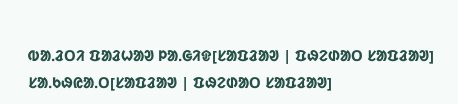ᱵᱟᱹᱲᱛᱤ ᱯᱟᱲᱦᱟᱣ ᱞᱟᱹᱜᱤᱫ[ᱥᱟᱯᱲᱟᱣ | ᱯᱷᱮᱰᱟᱛ ᱥᱟᱯᱲᱟᱣ]
ᱥᱟᱹᱠᱷᱭᱟᱹᱛ[ᱥᱟᱯᱲᱟᱣ | ᱯᱷᱮᱰᱟᱛ ᱥᱟᱯᱲᱟᱣ]